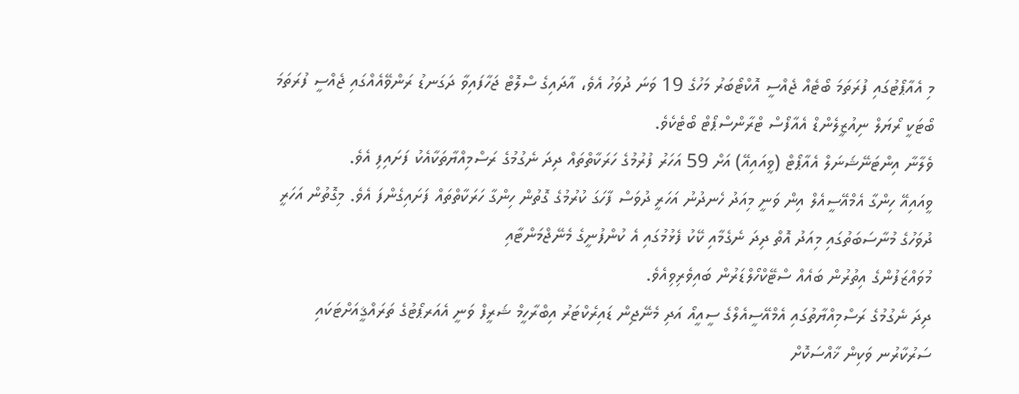މި އެއާޕޯޓުގައި ފުރަތަމަ ބޯޓެއް ޖެއްސީ އޮކްޓޯބަރު މަހުގެ 19 ވަނަ ދުވަހު އެވެ، އާދައިގެ ސްލޮޓް ޖަހާފައިވާ ދަގަނޑު ރަންވޭއެއްގައި ޖެއްސީ ފުރަތަމަ ބޯޓަކީ ރޯޔަލް ނިއުޒީލެންޑް އެއާފޯސް ޓްރާންސްޕޯޓް ބޯޓެކެވެ.
ވެލާނާ އިންޓަނޭޝަނަލް އެއާޕޯޓް (ވީއައިއޭ) އަށް 59 އަހަރު ފުރުމުގެ ހަރަކާތްތައް ދިދަ ނެގުމުގެ ރަސްމިއްޔާތަކާއެކު ފަށައިފި އެވެ.
ވީއައިއޭ ހިންގާ އެމްއޭސީއެލް އިން ވަނީ މިއަދު ހެނދުނު އަހަރީ ދުވަސް ފާހަގަ ކުރުމުގެ ގޮތުން ހިންގާ ހަރަކާތްތައް ފަށައިގެންފަ އެވެ. މިގޮތުން އަހަރީ ދުވަހުގެ މުނާސަބަތުގައި މިއަދު އޮތް ދިދަ ނެގެމާއި ކޭކު ފެޅުމުގައި އެ ކުންފުނީގެ މެނޭޖްމަންޓާއި
މުވައްޒަފުންގެ އިތުރުން ބައެއް ސްޓޭކްހޯލްޑަރުން ބައިވެރިވިއެވެ.
ދިދަ ނެގުމުގެ ރަސްމިއްޔާތުގައި އެމްއޭސީއެލްގެ ސީއީއޯ އަދި މެނޭޖިން ޑައިރެކްޓަރު އިބްރާހީމް ޝަރީފް ވަނީ އެއަރޕޯޓުގެ ތަރައްޤީއަށްޓަކައި ސަރުކާރުނ ވަކިން ޚާއްސަކޮށް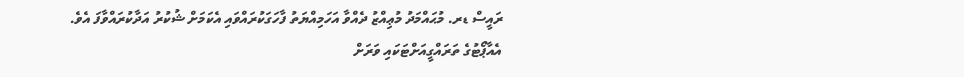ރައީސް ޑރ. މުޙައްމަދު މުޢިއްޒު ދެއްވާ އަހަމިއްޔަތު ފާހަގަކުރައްވައި އެކަމަށް ޝުކުރު އަދާކުރައްވާފަ އެވެ.
އެއާޕޯޓުގެ ތަރައްގީއަށްޓަކައި ވަރަށް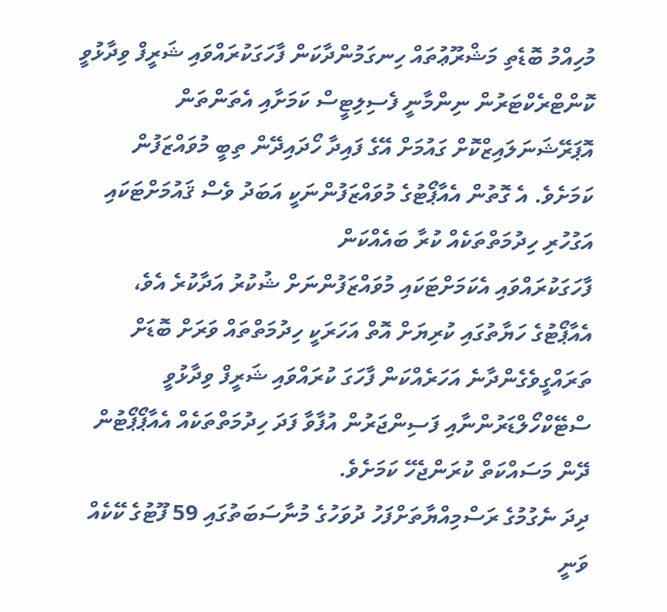މުހިއްމު ބޮޑެތި މަޝްރޫޢުތައް ހިނގަމުންދާކަން ފާހަގަކުރައްވައި ޝަރީފް ވިދާޅުވީ ކޮންޓްރެކްޓަރުން ނިންމާނީ ފެސިލިޓީސް ކަމަށާއި އެތަންތަން އޮޕަރޭޝަނަލައިޒްކޮށް ގައުމަށް އޭގެ ފައިދާ ހޯދައިދޭން ތިބީ މުވައްޒަފުން ކަމަށެވެ. އެ ގޮތުން އެއާޕޯޓުގެ މުވައްޒަފުންނަކީ އަބަދު ވެސް ޤައުމަށްޓަކައި އަގުހުރި ހިދުމަތްތަކެއް ކުރާ ބައެއްކަން
ފާހަގަކުރައްވައި އެކަމަށްޓަކައި މުވައްޒަފުންނަށް ޝުކުރު އަދާކުރެ އެވެ،
އެއާޕޯޓުގެ ހަޔާތުގައި ކުރިޔަށް އޮތް އަހަރަކީ ހިދުމަތްތައް ވަރަށް ބޮޑަށް ތަރައްގީވެގެންދާނެ އަހަރެއްކަން ފާހަގަ ކުރައްވައި ޝަރީފް ވިދާޅުވީ ސްޓޭކްހޯލްޑަރުންނާއި ފަސިންޖަރުން އުފާވާ ފަދަ ހިދުމަތްތަކެއް އެއާޕޯޕޯޓުން ދޭން މަސައްކަތް ކުރަންޖެހޭ ކަމަށެވެ.
ދިދަ ނެގުމުގެ ރަސްމިއްޔާތަށްފަހު ދުވަހުގެ މުނާސަބަތުގައި 59 ފޫޓުގެ ކޭކެއް ވަނީ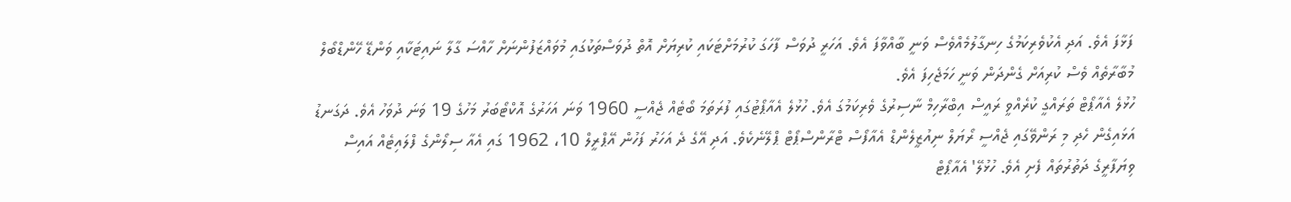ފަޅާފަ އެވެ. އަދި އެކުވެރިކަމުގެ ހިނގާލުމެއްވެސް ވަނީ ބާއްވާފަ އެވެ. އަހަރީ ދުވަސް ފާހަގަ ކުރުމަށްޓަކައި ކުރިޔަށް އޮތް ދުވަސްތަކުގައި މުވައްޒަފުންނަށް ހާއްސަ ގާލާ ނައިޓަކާއި ވަންޑޭ ހޭންޑްބޯލް މުބާރާތެއް ވެސް ކުރިއަށް ގެންދަން ވަނީ ހަމަޖެހިފަ އެވެ.
ހުޅުލެ އެއާޕޯޓް ތަރައްގީ ކުރެއްވީ ރައީސް އިބްރާހިމް ނާސިރުގެ ވެރިކަމުގަ އެވެ. ހުޅުލެ އެއާޕޯޓުގައި ފުރަތަމަ ބޯޓެއް ޖެއްސީ 1960 ވަނަ އަހަރުގެ އޮކްޓޯބަރު މަހުގެ 19 ވަނަ ދުވަހު އެވެ. ދަގަނޑު އަޅައިގެން ހެދި މި ރަންވޭގައި ޖެއްސީ ރޯޔަލް ނިއުޒީލެންޑް އެއާފޯސް ޓްރާންސްޕޯޓް ޕްލޭނެކެވެ. އަދި އޭގެ ދެ އަހަރު ފަހުން އޭޕްރީލް 10، 1962 ގައި އެއާ ސިލޯންގެ ފްލައިޓެއް އައިސް ވިޔަފާރީގެ ދަތުރުތައް ފެށި އެވެ. ހުޅުލޭ' އެއާޕޯޓް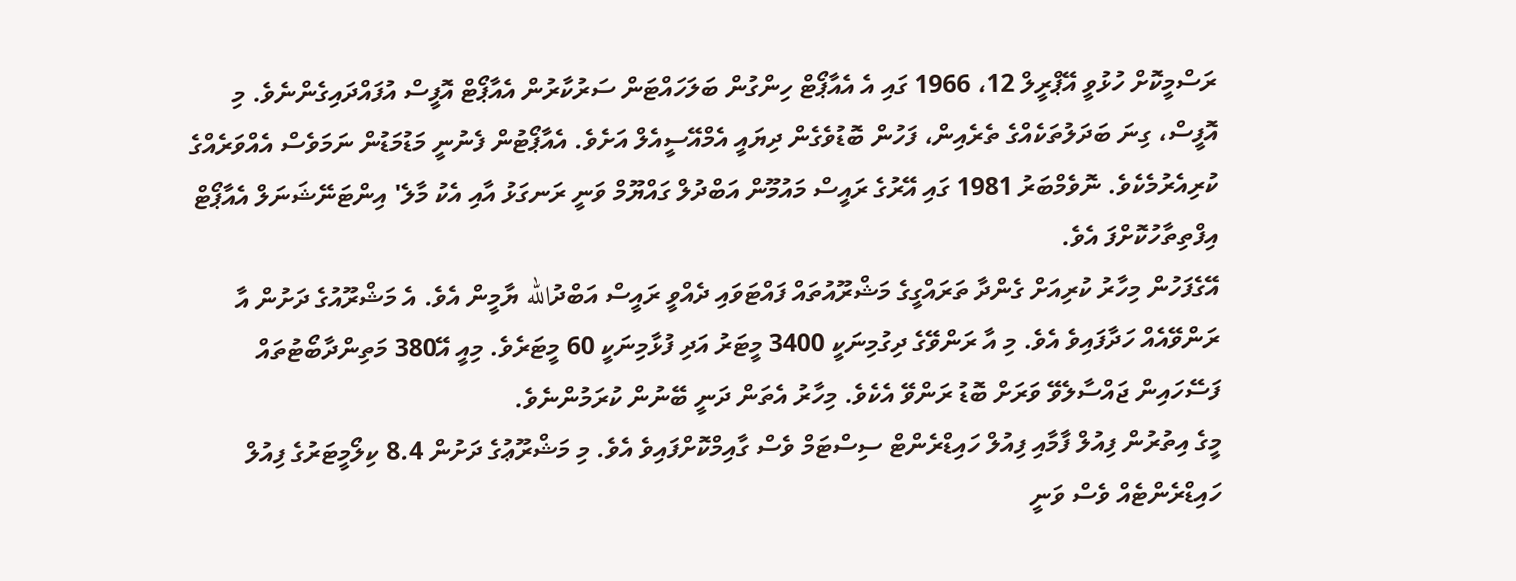ރަސްމީކޮށް ހުޅުވީ އޭޕްރީލް 12، 1966 ގައި އެ އެއާޕޯޓް ހިންގުން ބަލަހައްޓަން ސަރުކާރުން އެއާޕޯޓް އޮފީސް އުފައްދައިގެންނެވެ. މި އޮފީސް، ގިނަ ބަދަލުތަކެއްގެ ތެރެއިން، ފަހުން ބޮޑުވެގެން ދިޔައީ އެމްއޭސީއެލް އަށެވެ. އެއާޕޯޓުން ފެނުނީ މަޑުމަޑުން ނަމަވެސް އެއްވަރެއްގެ ކުރިއެރުމެކެވެ. ނޮވެމްބަރު 1981 ގައި އޭރުގެ ރައީސް މައުމޫން އަބްދުލް ގައްޔޫމް ވަނީ ރަނގަޅު އާއި އެކު މާލެ' އިންޓަނޭޝަނަލް އެއާޕޯޓް އިފްތިތާހުކޮށްފަ އެވެ.
އޭގެފަހުން މިހާރު ކުރިއަށް ގެންދާ ތަރައްގީގެ މަޝްރޫއުތައް ފައްޓަވައި ދެއްވީ ރައީސް އަބްދުالله ޔާމީން އެވެ. އެ މަޝްރޫއުގެ ދަށުން އާ ރަންވޭއެއް ހަދާފައިވެ އެވެ. މި އާ ރަންވޭގެ ދިގުމިނަކީ 3400 މީޓަރު އަދި ފުޅާމިނަކީ 60 މީޓަރެވެ. މިއީ އޭ380 މަތިންދާބޯޓުތައް ފަސޭހައިން ޖައްސާލެވޭ ވަރަށް ބޮޑު ރަންވޭ އެކެވެ. މިހާރު އެތަން ދަނީ ބޭނުން ކުރަމުންނެވެ.
މީގެ އިތުރުން ފިއުލް ފާމާއި ފިއުލް ހައިޑްރެންޓް ސިސްޓަމް ވެސް ގާއިމްކޮށްފައިވެ އެވެ. މި މަޝްރޫޢުގެ ދަށުން 8.4 ކިލޯމީޓަރުގެ ފިއުލް ހައިޑްރެންޓެއް ވެސް ވަނީ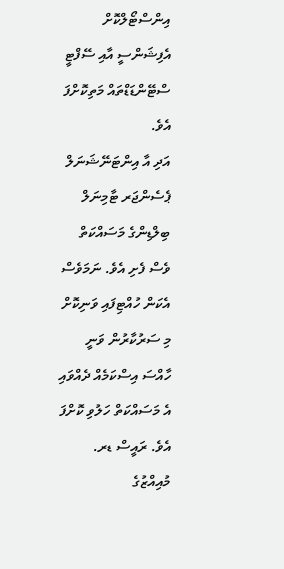އިންސްޓޯލްކޮށް އެފިޝަންސީ އާއި ސޭފްޓީ ސްޓޭންޑަޑްތައް މަތިކޮށްފަ އެވެ.
އަދި އާ އިންޓަނޭޝަނަލް ޕެސެންޖަރ ޓާމިނަލް ބިލްޑިންގެ މަސައްކަތް ވެސް ފެށި އެވެ. ނަމަވެސް އެކަން ހުއްޓިފައި ވަނިކޮށް މި ސަރުކާރުން ވަނީ ހާއްސަ އިސްކަމެއް ދެއްވައި އެ މަސައްކަތް ހަލުވި ކޮށްފަ އެވެ. ރައީސް ޑރ. މުއިއްޒުގެ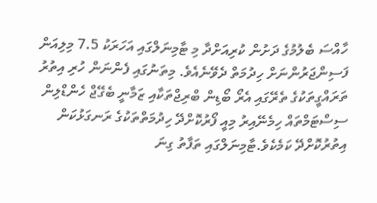ހާއްސަ ބެލުމުގެ ދަށުން ކުރިއަށްދާ މި ޓާމިނަލްގައި އަހަރަކު 7.5 މިލިއަން ފަސިންޖަރުންނަށް ހިދުމަތް ދެވޭނެއެވެ. މިތަނުގައި ފެންނަން ހުރި އިތުރު ތަރައްގީތަކުގެ ތެރޭގައި އެރޯ ބޯޑިން ބްރިޖްތަކާއި ޒަމާނީ ބެގޭޖް ހެންޑްލިން ސިސްޓަމްތައް ހިމެނޭއިރު މިއީ ފޯރުކޮށްދޭ ހިދުމަތްތަކުގެ ރަނގަޅުކަން އިތުރުކޮށްދޭ ކަމެކެވެ.ޓާމިނަލްގައި ތަފާތު ގިނަ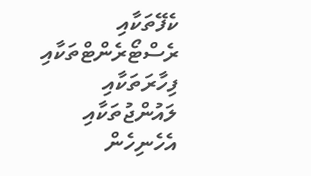ކެފޭތަކާއި ރެސްޓޯރެންޓްތަކާއި ފިހާރަތަކާއި ލައުންޖުތަކާއި އެހެނިހެން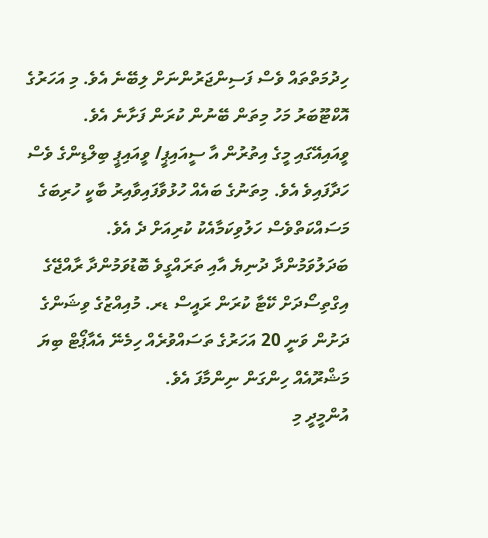ހިދުމަތްތައް ވެސް ފަސިންޖަރުންނަށް ލިބޭނެ އެވެ. މި އަހަރުގެ އޮކްޓޫބަރު މަހު މިތަން ބޭނުން ކުރަން ފަށާނެ އެވެ. ވީއައިއޭގައި މީގެ އިތުރުން އާ ސީއައިޕީ/ ވީއައިޕީ ބިލްޑިންގެ ވެސް ހަދާފައިވެ އެވެ. މިތަނުގެ ބައެއް ހުޅުވާފައިވާއިރު ބާކީ ހުރިބަގެ މަސައްކަތްވެސް ހަލުވިކަމާއެކު ކުރިއަށް ދެ އެވެ.
ބަދަލުވަމުންދާ ދުނިޔެ އާއި ތަރައްގީވެ ބޮޑުވަމުންދާ ރާއްޖޭގެ އިގްތިސޯދަށް ކޭޓާ ކުރަން ރައީސް ޑރ. މުއިއްޒުގެ ވިޝަންގެ ދަށުން ވަނީ 20 އަހަރުގެ ތަސައްވުރެއް ހިމެނޭ އެއާޕޯޓް ބިޔަ މަޝްރޫއެއް ހިންގަން ނިންމާފަ އެވެ.
އުންމީދީ މި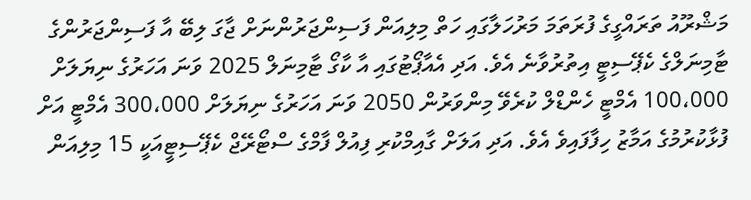މަޝްރޫއު ތަރައްގީގެ ފުރަތަމަ މަރުހަލާގައި ހަތް މިލިއަން ފަސިންޖަރުންނަށް ޖާގަ ލިބޭ އާ ފަސިންޖަރުންގެ ޓާމިނަލްގެ ކެޕޭސިޓީ އިތުރުވާނެ އެވެ. އަދި އެއާޕޯޓުގައި އާ ކާގޯ ޓާމިނަލް 2025 ވަނަ އަހަރުގެ ނިޔަލަށް 100،000 އެމްޓީ ހެންޑްލް ކުރެވޭ މިންވަރުން 2050 ވަނަ އަހަރުގެ ނިޔަލަށް 300،000 އެމްޓީ އަށް ފުޅާކުރުމުގެ އަމާޒު ހިފާފައިވެ އެވެ. އަދި އަލަށް ގާއިމްކުރި ފިއުލް ފާމްގެ ސްޓޯރޭޖް ކެޕޭސިޓީއަކީ 15 މިލިއަން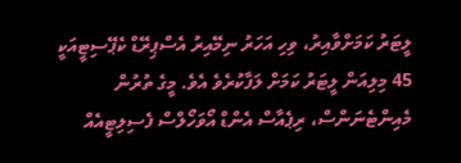ލީޓަރު ކަމަށްވާއިރު، ވިހި އަހަރު ނިމޭއިރު އެސްޕިރޭޑް ކެޕޭސިޓީއަކީ 45 މިލިއަން ލީޓަރު ކަމަށް ލަފާކުރެވެ އެވެ. މީގެ ތުރުން މެއިންޓެނަންސް، ރިޕެއާސް އެންޑް އޯވަހޯލްސް ފެސިލިޓީއެއް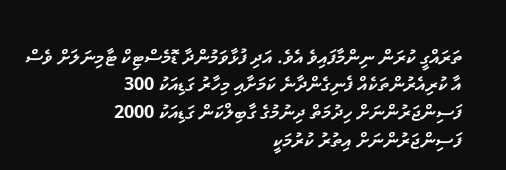ތަރައްގީ ކުރަން ނިންމާފައިވެ އެވެ. އަދި ފުޅާވަމުންދާ ޑޮމެސްޓިކް ޓާމިނަލަށް ވެސް އާ ކުރިއެރުންތަކެއް ފެނިގެންދާނެ ކަމަށާއި މިހާރު ގަޑިއަކު 300 ފަސިންޖަރުންނަށް ހިދުމަތް ދިނުމުގެ ގާބިލްކަން ގަޑިއަކު 2000 ފަސިންޖަރުންނަށް އިތުރު ކުރުމަކީ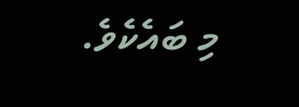މި ބައެކެވެ.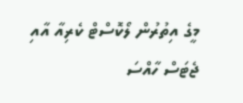މީގެ އިތުރުން ލޯކޮސްޓް ކެރިއާ އާއި ޖެޓަސް ހާއްސަ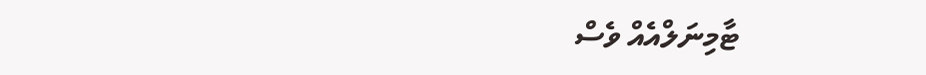ޓާމިނަލްއެއް ވެސް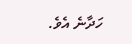ހަދާނެ އެވެ.